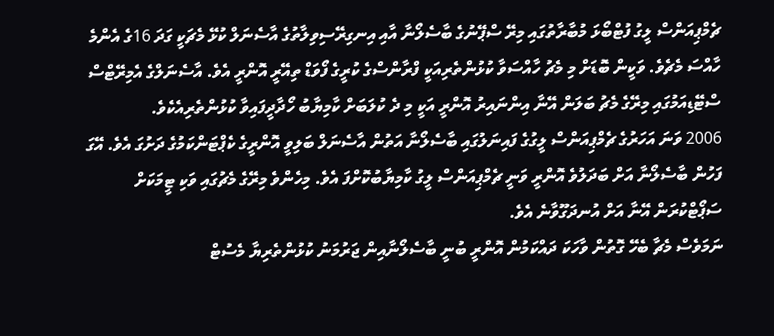ޗެމްޕިއަންސް ލީގު ފުޓްބޯޅަ މުބާރާތުގައި މިރޭ ސްޕޭނުގެ ބާސެލޯނާ އާއި އިނގިރޭސިވިލާތުގެ އާސެނަލް ކުޅޭ މެޗަކީ ގަދަ 16ގެ އެންމެ ހާއްސަ މެޗެވެ. ވަކީން ބޮޑަށް މި މެޗު ހާއްސަވާ ކުޅުންތެރިއަކީ ފްރާންސްގެ ކުރީގެ ފޯވަޑް ތިއޭރީ އޮންރީ އެވެ. އާސެނަލްގެ އެމިރޭޓްސް ސްޓޭޑިއަމުގައި މިރޭގެ މެޗު ބަލަން އޭނާ އިންނައިރު އޮންރީ އަކީ މި ދެ ކުލަބަށް ކާމިޔާބު ހޯދާދީފައިވާ ކުޅުންތެރިއެކެވެ.
2006 ވަނަ އަހަރުގެ ޗެމްޕިއަންސް ލީގުގެ ފައިނަލުގައި ބާސެލޯނާ އަތުން އާސެނަލް ބަލިވީ އޮންރީގެ ކެޕްޓަންކަމުގެ ދަށުގަ އެވެ. އޭގަ ފަހުން ބާސެލޯނާ އަށް ބަދަލުވެ އޮންރީ ވަނީ ޗެމްޕިއަންސް ލީގު ކާމިޔާބުކޮށްފަ އެވެ. މިހެންވެ މިރޭގެ މެޗުގައި ވަކި ޓީމަކަށް ސަޕޯޓްކުރަން އޭނާ އަށް އުނދަގޫވާނެ އެވެ.
ނަމަވެސް މެޗާ ބެހޭ ގޮތުން ވާހަކަ ދައްކަމުން އޮންރީ ބުނީ ބާސެލޯނާއިން ޖަރުމަނު ކުޅުންތެރިޔާ މެސުޓް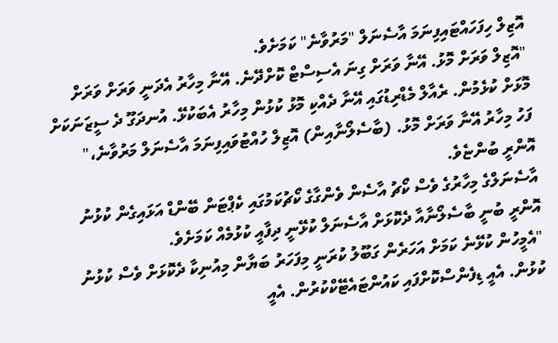އޮޒިލް ހިފަހައްޓައިފިނަމަ އާސެނަލް "މަރުވާނެ" ކަމަށެވެ.
"އޮޒިލް ވަރަށް މޮޅު. އޭނާ ވަރަށް ގިނަ އެސިސްޓް ކޮށްދޭނެ. އޭނާ މިހާރު އެދަނީ ވަރަށް ވަރަށް މޮޅަށް ކުޅެމުން. ރެއާލް މެޑްރިޑުގައި އޭނާ ދެއްކި މޮޅު ކުޅުން މިހާރު އެބަކުޅޭ. އުނދަގޫ ދެ ސީޒަނަކަށް ފަހު މިހާރު އޭނާ ވަރަށް މޮޅު. (ބާސެލޯނާއިން) އޮޒިލް ހުއްޓުވައިފިނަމަ އާސެނަލް މަރުވާނެ،" އޮންރީ ބުންޏެވެ.
އާސެނަލްގެ މިހާރުގެ ވެސް ކޯޗު އާސެން ވެންގާގެ ކޯޗުކަމުގައި ކެޕްޓަން ބޭންޑް އަޅައިގެން ކުޅުނު އޮންރީ ބުނީ ބާސެލޯނާއާ ދެކޮޅަށް އާސެނަލް ކުޅޭނީ ދިފާއީ ކުޅުމެއް ކަމަށެވެ.
"އެމީހުން ކުޅޭނެ ކަމަށް އަހަރެން ގަބޫލު ކުރަނީ މިފަހަރު ބަޔާން މިއުނިކާ ދެކޮޅަށް ވެސް ކުޅުނު ކުޅުން. އެއީ ޑިފެންސްކޮށްފައި ކައުންޓައެޓޭކްކުރުން. އެއީ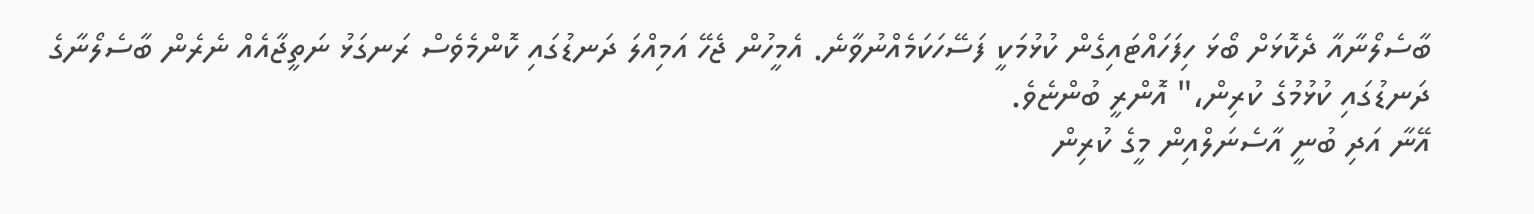ބާސެލޯނާއާ ދެކޮޅަށް ބޯޅަ ހިފަހައްޓައިގެން ކުޅުމަކީ ފަސޭހަކަމެއްނުވާނެ. އެމީހުން ޖެހޭ އަމިއްލަ ދަނޑުގައި ކޮންމެވެސް ރަނގަޅު ނަތީޖާއެއް ނެރެން ބާސެލޯނާގެ ދަނޑުގައި ކުޅުމުގެ ކުރިން،" އޮންރީ ބުންޏެވެ.
އޭނާ އަދި ބުނީ އާސެނަލްއިން މީގެ ކުރިން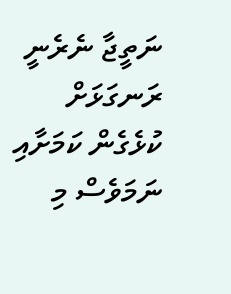ނަތީޖާ ނެރެނީ ރަނގަޅަށް ކުޅެގެން ކަމަށާއި ނަމަވެސް މި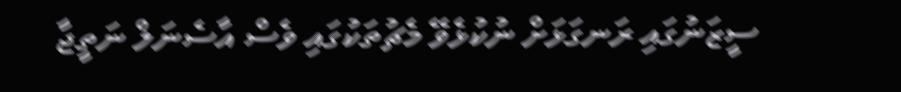ސީޒަނުގައި ރަނގަޅަށް ނުކުޅެވޭ މެޗުތަކުގައި ވެސް އާސެނަލް ނަތީޖާ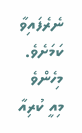ނެރެފައިވާ ކަމަށެވެ. މިހެންވެ މިއީ ކުރިއާ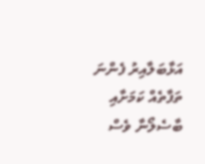އަޅާބަލާއިރު ފެންނަ ތަފާތެއް ކަމަށާއި ބާސެލޯނާ ވެސް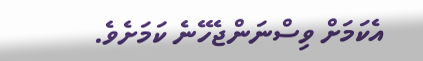އެކަމަށް ވިސްނަންޖެހޭނެ ކަމަށެވެ.